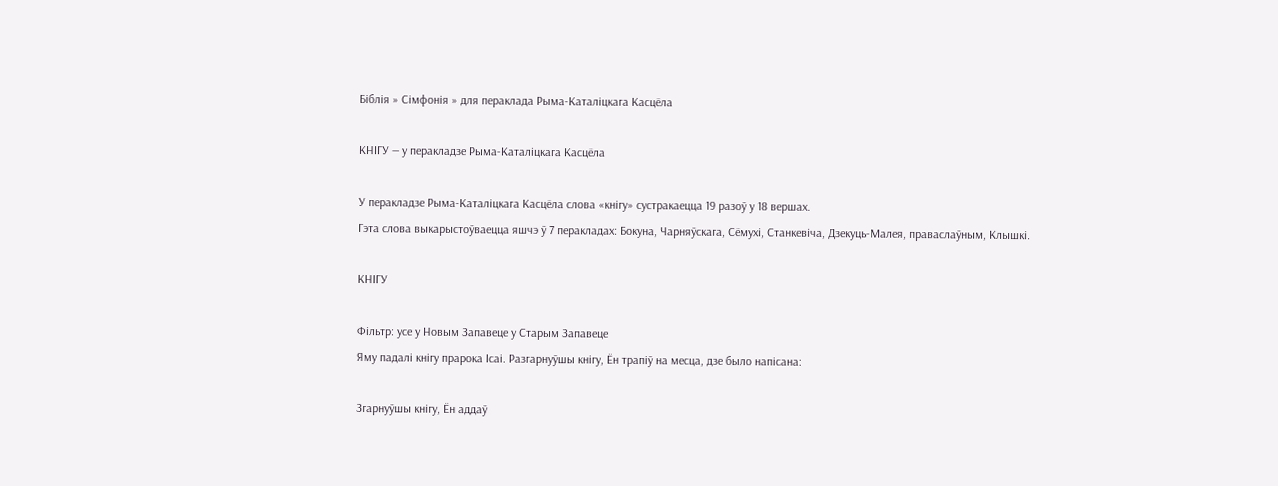Біблія » Сімфонія » для пераклада Рыма-Каталіцкага Касцёла

КНІГУ — у перакладзе Рыма-Каталіцкага Касцёла

У перакладзе Рыма-Каталіцкага Касцёла слова «кнігу» сустракаецца 19 разоў у 18 вершах.
Гэта слова выкарыстоўваецца яшчэ ў 7 перакладах: Бокуна, Чарняўскага, Сёмухі, Станкевіча, Дзекуць-Малея, праваслаўным, Клышкi.

КНІГУ

Фільтр: усе у Новым Запавеце у Старым Запавеце
Яму падалі кнігу прарока Ісаі. Разгарнуўшы кнігу, Ён трапіў на месца, дзе было напісана:

Згарнуўшы кнігу, Ён аддаў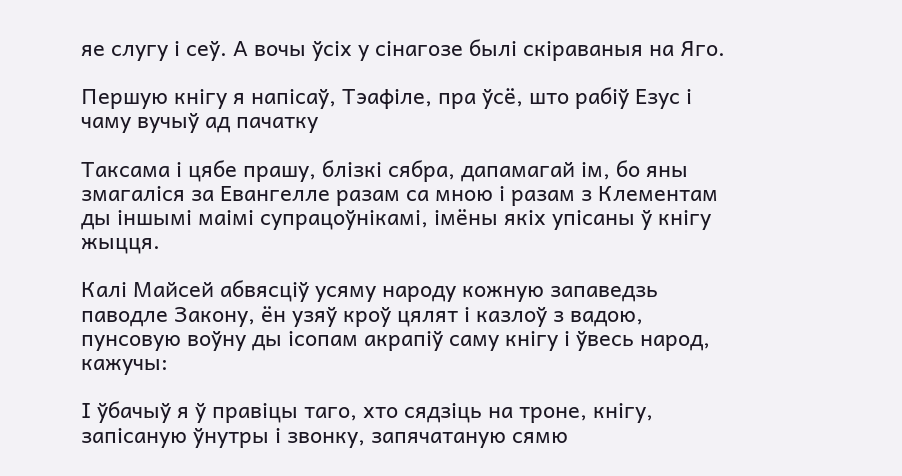яе слугу і сеў. А вочы ўсіх у сінагозе былі скіраваныя на Яго.

Першую кнігу я напісаў, Тэафіле, пра ўсё, што рабіў Езус і чаму вучыў ад пачатку

Таксама і цябе прашу, блізкі сябра, дапамагай ім, бо яны змагаліся за Евангелле разам са мною і разам з Клементам ды іншымі маімі супрацоўнікамі, імёны якіх упісаны ў кнігу жыцця.

Калі Майсей абвясціў усяму народу кожную запаведзь паводле Закону, ён узяў кроў цялят і казлоў з вадою, пунсовую воўну ды ісопам акрапіў саму кнігу і ўвесь народ, кажучы:

І ўбачыў я ў правіцы таго, хто сядзіць на троне, кнігу, запісаную ўнутры і звонку, запячатаную сямю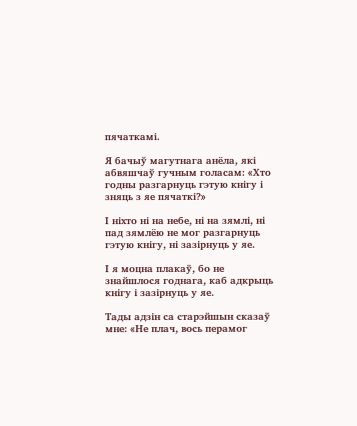пячаткамі.

Я бачыў магутнага анёла, які абвяшчаў гучным голасам: «Хто годны разгарнуць гэтую кнігу і зняць з яе пячаткі?»

І ніхто ні на небе, ні на зямлі, ні пад зямлёю не мог разгарнуць гэтую кнігу, ні зазірнуць у яе.

І я моцна плакаў, бо не знайшлося годнага, каб адкрыць кнігу і зазірнуць у яе.

Тады адзін са старэйшын сказаў мне: «Не плач, вось перамог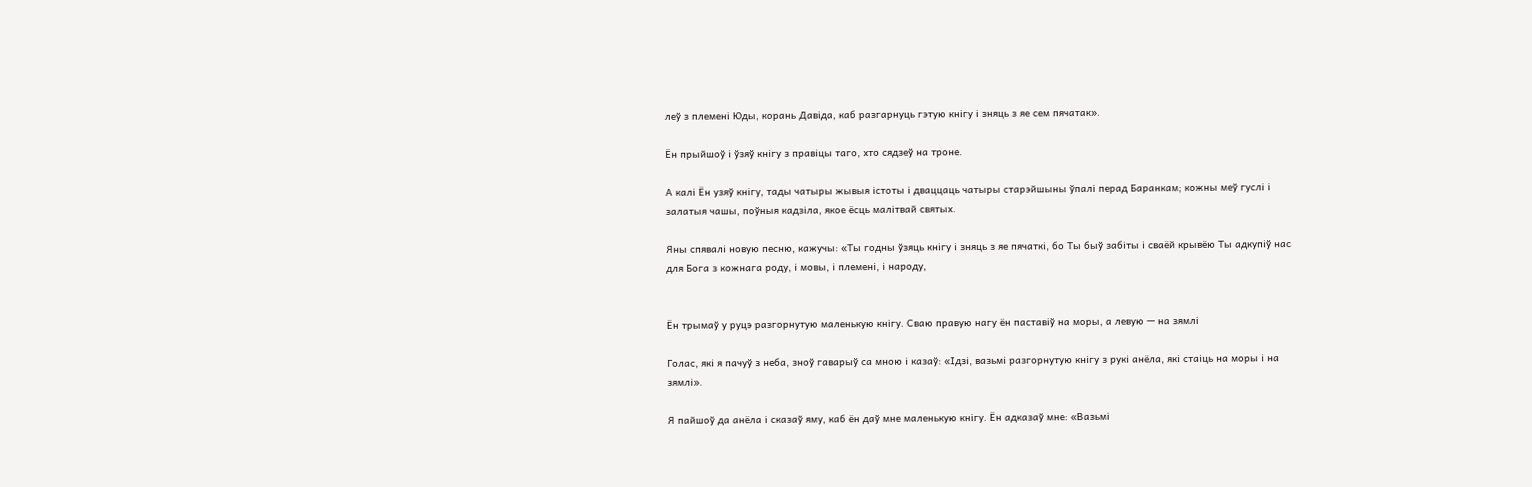леў з племені Юды, корань Давіда, каб разгарнуць гэтую кнігу і зняць з яе сем пячатак».

Ён прыйшоў і ўзяў кнігу з правіцы таго, хто сядзеў на троне.

А калі Ён узяў кнігу, тады чатыры жывыя істоты і дваццаць чатыры старэйшыны ўпалі перад Баранкам; кожны меў гуслі і залатыя чашы, поўныя кадзіла, якое ёсць малітвай святых.

Яны спявалі новую песню, кажучы: «Ты годны ўзяць кнігу і зняць з яе пячаткі, бо Ты быў забіты і сваёй крывёю Ты адкупіў нас для Бога з кожнага роду, і мовы, і племені, і народу,


Ён трымаў у руцэ разгорнутую маленькую кнігу. Сваю правую нагу ён паставіў на моры, а левую — на зямлі

Голас, які я пачуў з неба, зноў гаварыў са мною і казаў: «Ідзі, вазьмі разгорнутую кнігу з рукі анёла, які стаіць на моры і на зямлі».

Я пайшоў да анёла і сказаў яму, каб ён даў мне маленькую кнігу. Ён адказаў мне: «Вазьмі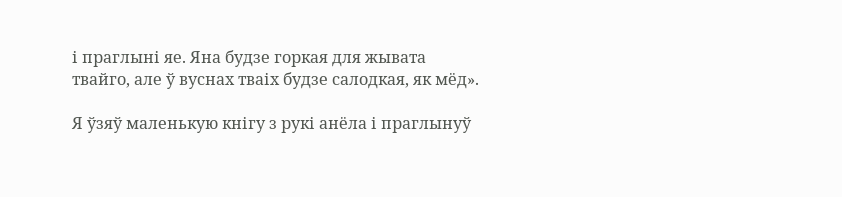і праглыні яе. Яна будзе горкая для жывата твайго, але ў вуснах тваіх будзе салодкая, як мёд».

Я ўзяў маленькую кнігу з рукі анёла і праглынуў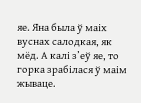яе. Яна была ў маіх вуснах салодкая, як мёд. А калі з’еў яе, то горка зрабілася ў маім жываце.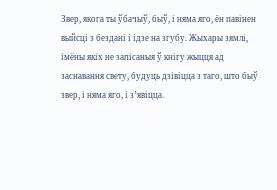Звер, якога ты ўбачыў, быў, і няма яго, ён павінен выйсці з бездані і ідзе на згубу. Жыхары зямлі, імёны якіх не запісаныя ў кнігу жыцця ад заснавання свету, будуць дзівіцца з таго, што быў звер, і няма яго, і з’явіцца.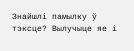Знайшлі памылку ў тэксце? Вылучыце яе і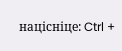націсніце: Ctrl +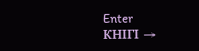Enter
КНІГІ →